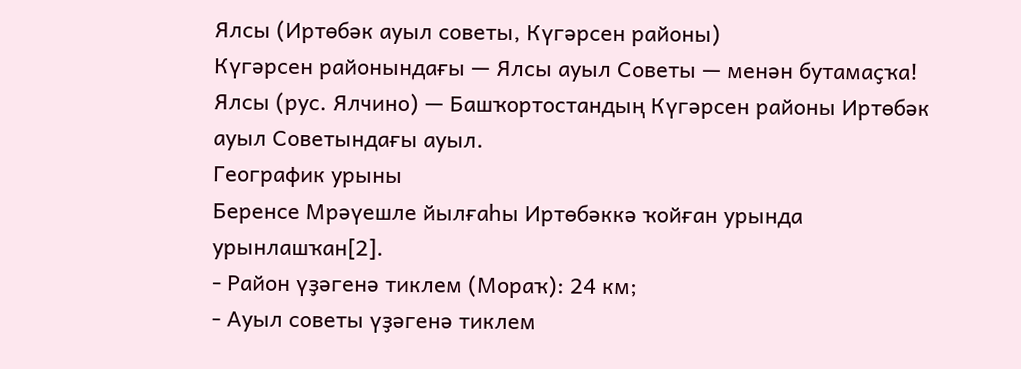Ялсы (Иртөбәк ауыл советы, Күгәрсен районы)
Күгәрсен районындағы — Ялсы ауыл Советы — менән бутамаҫҡа!
Ялсы (рус. Ялчино) — Башҡортостандың Күгәрсен районы Иртөбәк ауыл Советындағы ауыл.
Географик урыны
Беренсе Мрәүешле йылғаһы Иртөбәккә ҡойған урында урынлашҡан[2].
- Район үҙәгенә тиклем (Мораҡ): 24 км;
- Ауыл советы үҙәгенә тиклем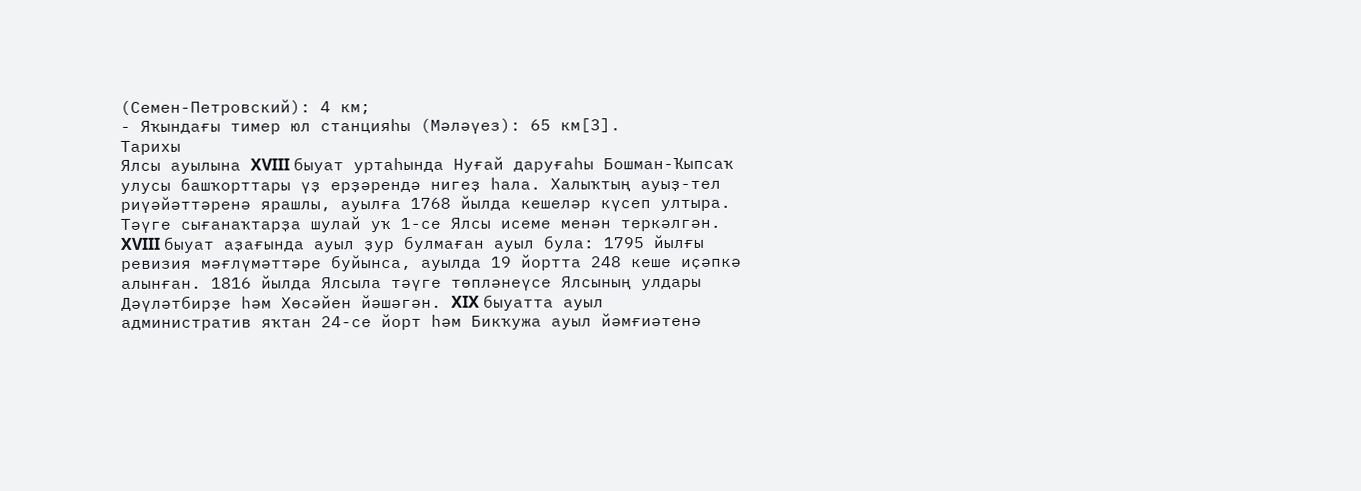(Семен-Петровский): 4 км;
- Яҡындағы тимер юл станцияһы (Мәләүез): 65 км[3].
Тарихы
Ялсы ауылына XVIII быуат уртаһында Нуғай даруғаһы Бошман-Ҡыпсаҡ улусы башҡорттары үҙ ерҙәрендә нигеҙ һала. Халыҡтың ауыҙ-тел риүәйәттәренә ярашлы, ауылға 1768 йылда кешеләр күсеп ултыра. Тәүге сығанаҡтарҙа шулай уҡ 1-се Ялсы исеме менән теркәлгән.
XVIII быуат аҙағында ауыл ҙур булмаған ауыл була: 1795 йылғы ревизия мәғлүмәттәре буйынса, ауылда 19 йортта 248 кеше иҫәпкә алынған. 1816 йылда Ялсыла тәүге төпләнеүсе Ялсының улдары Дәүләтбирҙе һәм Хөсәйен йәшәгән. XIX быуатта ауыл административ яҡтан 24-се йорт һәм Бикҡужа ауыл йәмғиәтенә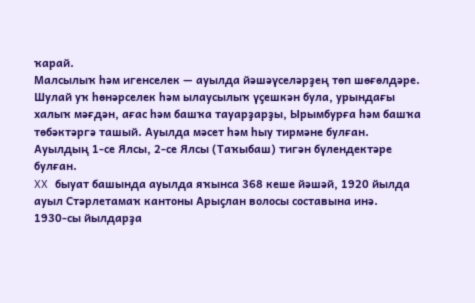ҡарай.
Малсылыҡ һәм игенселек — ауылда йәшәүселәрҙең төп шөғөлдәре. Шулай уҡ һөнәрселек һәм ылаусылыҡ үҫешкән була, урындағы халыҡ мәғдән, ағас һәм башҡа тауарҙарҙы, Ырымбурға һәм башҡа төбәктәргә ташый. Ауылда мәсет һәм һыу тирмәне булған. Ауылдың 1-се Ялсы, 2-се Ялсы (Таҡыбаш) тигән бүлендектәре булған.
XX быуат башында ауылда яҡынса 368 кеше йәшәй, 1920 йылда ауыл Стәрлетамаҡ кантоны Арыҫлан волосы составына инә.
1930-сы йылдарҙа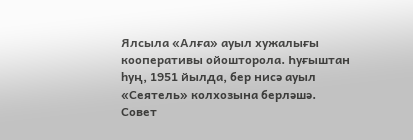Ялсыла «Алға» ауыл хужалығы кооперативы ойошторола. Һуғыштан һуң, 1951 йылда, бер нисә ауыл «Сеятель» колхозына берләшә.
Совет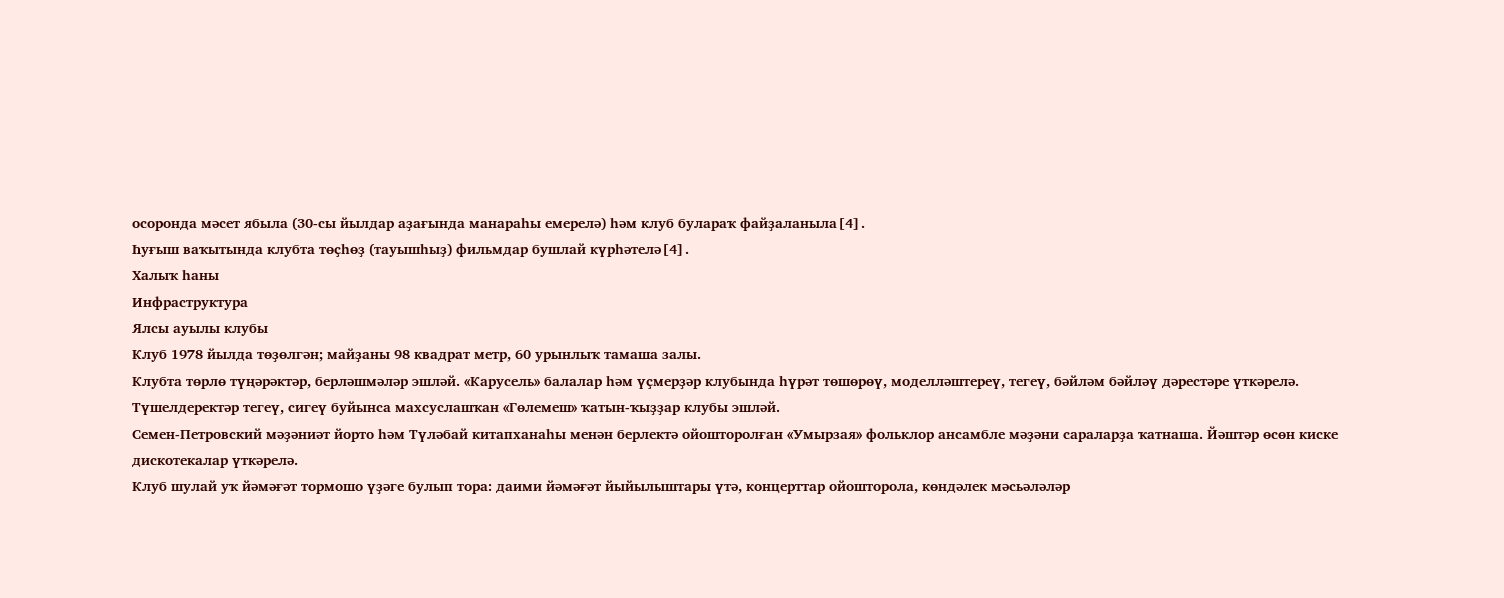осоронда мәсет ябыла (30-сы йылдар аҙағында манараһы емерелә) һәм клуб булараҡ файҙаланыла[4].
Һуғыш ваҡытында клубта төҫһөҙ (тауышһыҙ) фильмдар бушлай күрһәтелә[4].
Халыҡ һаны
Инфраструктура
Ялсы ауылы клубы
Клуб 1978 йылда төҙөлгән; майҙаны 98 квадрат метр, 60 урынлыҡ тамаша залы.
Клубта төрлө түңәрәктәр, берләшмәләр эшләй. «Карусель» балалар һәм үҫмерҙәр клубында һүрәт төшөрөү, моделләштереү, тегеү, бәйләм бәйләү дәрестәре үткәрелә. Түшелдеректәр тегеү, сигеү буйынса махсуслашҡан «Гөлемеш» ҡатын-ҡыҙҙар клубы эшләй.
Семен-Петровский мәҙәниәт йорто һәм Түләбай китапханаһы менән берлектә ойошторолған «Умырзая» фольклор ансамбле мәҙәни сараларҙа ҡатнаша. Йәштәр өсөн киске дискотекалар үткәрелә.
Клуб шулай уҡ йәмәғәт тормошо үҙәге булып тора: даими йәмәғәт йыйылыштары үтә, концерттар ойошторола, көндәлек мәсьәләләр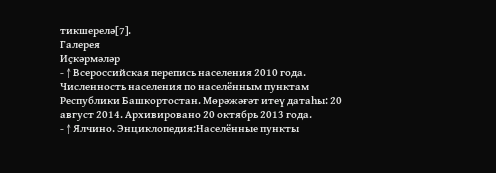тикшерелә[7].
Галерея
Иҫкәрмәләр
- ↑ Всероссийская перепись населения 2010 года. Численность населения по населённым пунктам Республики Башкортостан. Мөрәжәғәт итеү датаһы: 20 август 2014. Архивировано 20 октябрь 2013 года.
- ↑ Ялчино. Энциклопедия:Населённые пункты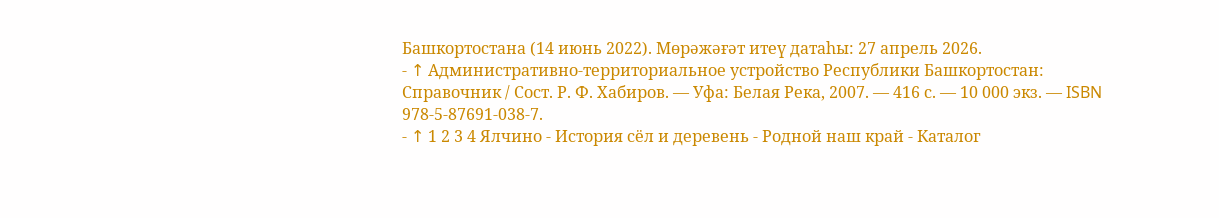Башкортостана (14 июнь 2022). Мөрәжәғәт итеү датаһы: 27 апрель 2026.
- ↑ Административно-территориальное устройство Республики Башкортостан: Справочник / Сост. Р. Ф. Хабиров. — Уфа: Белая Река, 2007. — 416 с. — 10 000 экз. — ISBN 978-5-87691-038-7.
- ↑ 1 2 3 4 Ялчино - История сёл и деревень - Родной наш край - Каталог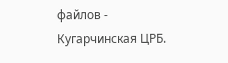файлов - Кугарчинская ЦРБ.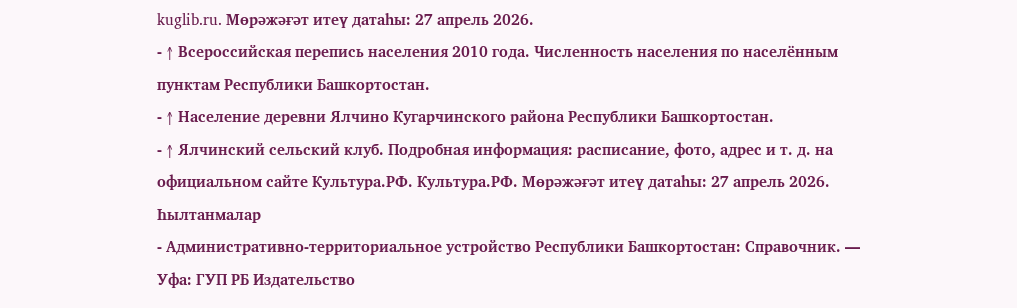kuglib.ru. Мөрәжәғәт итеү датаһы: 27 апрель 2026.
- ↑ Всероссийская перепись населения 2010 года. Численность населения по населённым пунктам Республики Башкортостан.
- ↑ Население деревни Ялчино Кугарчинского района Республики Башкортостан.
- ↑ Ялчинский сельский клуб. Подробная информация: расписание, фото, адрес и т. д. на официальном сайте Культура.РФ. Культура.РФ. Мөрәжәғәт итеү датаһы: 27 апрель 2026.
Һылтанмалар
- Административно-территориальное устройство Республики Башкортостан: Справочник. — Уфа: ГУП РБ Издательство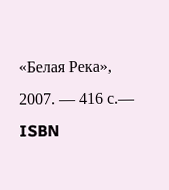«Белая Река», 2007. — 416 с.— ISBN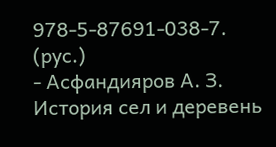978-5-87691-038-7. (рус.)
- Асфандияров А. З. История сел и деревень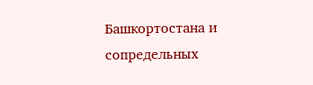Башкортостана и сопредельных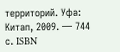территорий. Уфа: Китап, 2009. — 744 с. ISBN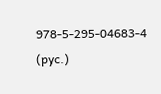978-5-295-04683-4 (рус.)